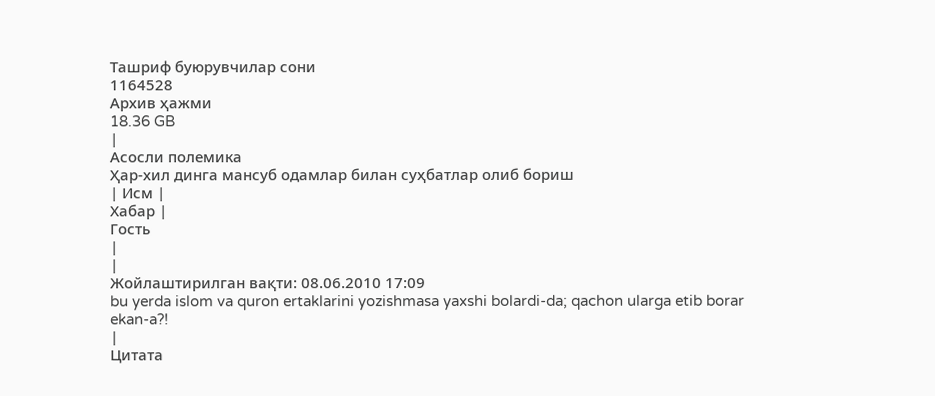Ташриф буюрувчилар сони
1164528
Архив ҳажми
18.36 GB
|
Асосли полемика
Ҳар-хил динга мансуб одамлар билан суҳбатлар олиб бориш
| Исм |
Хабар |
Гость
|
|
Жойлаштирилган вақти: 08.06.2010 17:09
bu yerda islom va quron ertaklarini yozishmasa yaxshi bolardi-da; qachon ularga etib borar ekan-a?!
|
Цитата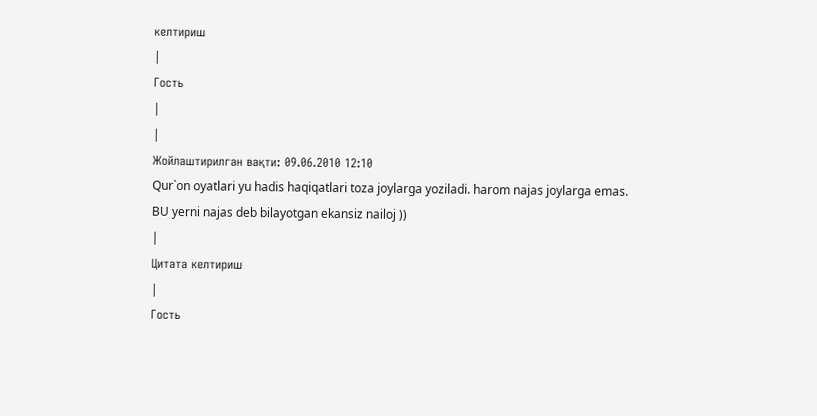келтириш
|
Гость
|
|
Жойлаштирилган вақти: 09.06.2010 12:10
Qur`on oyatlari yu hadis haqiqatlari toza joylarga yoziladi. harom najas joylarga emas.
BU yerni najas deb bilayotgan ekansiz nailoj ))
|
Цитата келтириш
|
Гость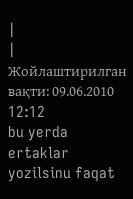|
|
Жойлаштирилган вақти: 09.06.2010 12:12
bu yerda ertaklar yozilsinu faqat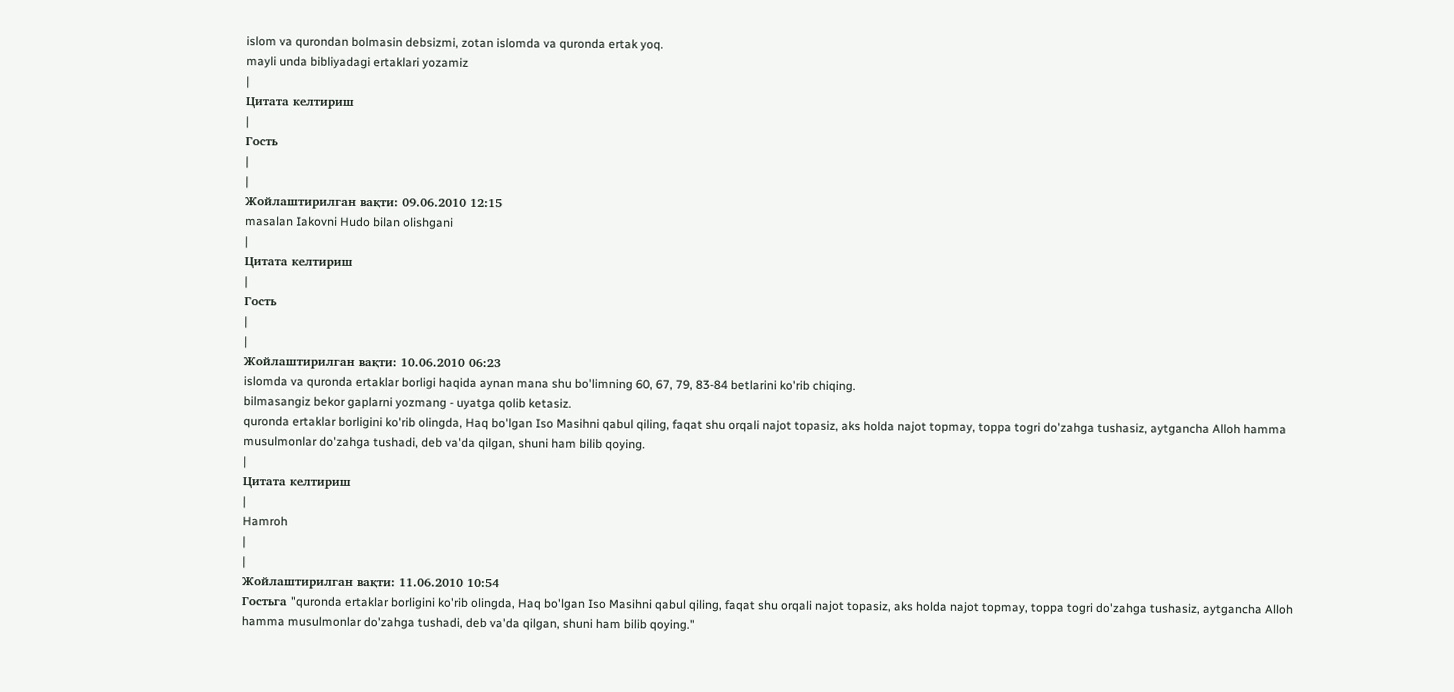islom va qurondan bolmasin debsizmi, zotan islomda va quronda ertak yoq.
mayli unda bibliyadagi ertaklari yozamiz
|
Цитата келтириш
|
Гость
|
|
Жойлаштирилган вақти: 09.06.2010 12:15
masalan Iakovni Hudo bilan olishgani
|
Цитата келтириш
|
Гость
|
|
Жойлаштирилган вақти: 10.06.2010 06:23
islomda va quronda ertaklar borligi haqida aynan mana shu bo'limning 60, 67, 79, 83-84 betlarini ko'rib chiqing.
bilmasangiz bekor gaplarni yozmang - uyatga qolib ketasiz.
quronda ertaklar borligini ko'rib olingda, Haq bo'lgan Iso Masihni qabul qiling, faqat shu orqali najot topasiz, aks holda najot topmay, toppa togri do'zahga tushasiz, aytgancha Alloh hamma musulmonlar do'zahga tushadi, deb va'da qilgan, shuni ham bilib qoying.
|
Цитата келтириш
|
Hamroh
|
|
Жойлаштирилган вақти: 11.06.2010 10:54
Гостьга "quronda ertaklar borligini ko'rib olingda, Haq bo'lgan Iso Masihni qabul qiling, faqat shu orqali najot topasiz, aks holda najot topmay, toppa togri do'zahga tushasiz, aytgancha Alloh hamma musulmonlar do'zahga tushadi, deb va'da qilgan, shuni ham bilib qoying."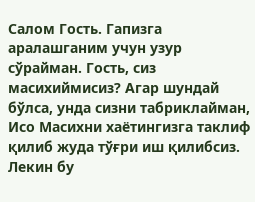Салом Гость. Гапизга аралашганим учун узур сўрайман. Гость, сиз масихиймисиз? Агар шундай бўлса, унда сизни табриклайман, Исо Масихни хаётингизга таклиф қилиб жуда тўғри иш қилибсиз. Лекин бу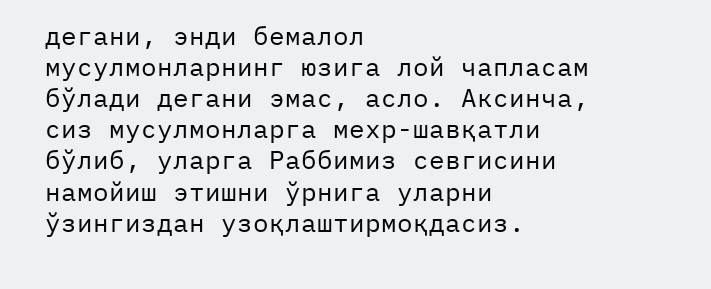дегани, энди бемалол мусулмонларнинг юзига лой чапласам бўлади дегани эмас, асло. Аксинча, сиз мусулмонларга мехр-шавқатли бўлиб, уларга Раббимиз севгисини намойиш этишни ўрнига уларни ўзингиздан узоқлаштирмоқдасиз.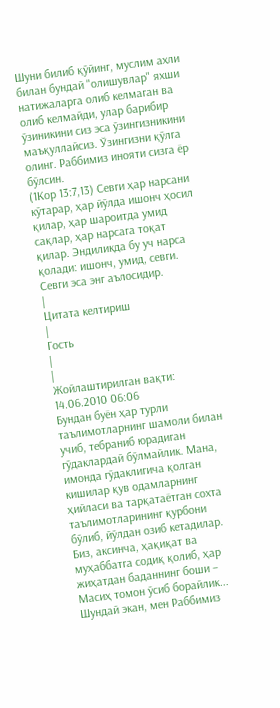Шуни билиб қўйинг, муслим ахли билан бундай "олишувлар" яхши натижаларга олиб келмаган ва олиб келмайди, улар барибир ўзиникини сиз эса ўзингизникини маъқуллайсиз. Ўзингизни қўлга олинг. Раббимиз инояти сизга ёр бўлсин.
(1Кор 13:7,13) Севги ҳар нарсани кўтарар, ҳар йўлда ишонч ҳосил қилар, ҳар шароитда умид сақлар, ҳар нарсага тоқат қилар. Эндиликда бу уч нарса қолади: ишонч, умид, севги. Севги эса энг аълосидир.
|
Цитата келтириш
|
Гость
|
|
Жойлаштирилган вақти: 14.06.2010 06:06
Бундан буён ҳар турли таълимотларнинг шамоли билан учиб, тебраниб юрадиган гўдаклардай бўлмайлик. Мана, имонда гўдаклигича қолган кишилар қув одамларнинг ҳийласи ва тарқатаётган сохта таълимотларининг қурбони бўлиб, йўлдан озиб кетадилар.
Биз, аксинча, ҳақиқат ва муҳаббатга содиқ қолиб, ҳар жиҳатдан баданнинг боши – Масиҳ томон ўсиб борайлик...
Шундай экан, мен Раббимиз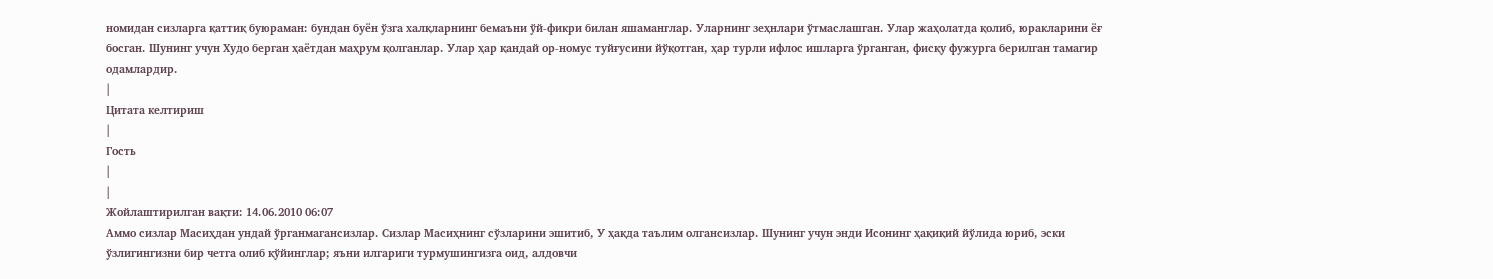номидан сизларга қаттиқ буюраман: бундан буён ўзга халқларнинг бемаъни ўй-фикри билан яшаманглар. Уларнинг зеҳнлари ўтмаслашган. Улар жаҳолатда қолиб, юракларини ёғ босган. Шунинг учун Худо берган ҳаётдан маҳрум қолганлар. Улар ҳар қандай ор-номус туйғусини йўқотган, ҳар турли ифлос ишларга ўрганган, фисқу фужурга берилган тамагир одамлардир.
|
Цитата келтириш
|
Гость
|
|
Жойлаштирилган вақти: 14.06.2010 06:07
Аммо сизлар Масиҳдан ундай ўрганмагансизлар. Сизлар Масиҳнинг сўзларини эшитиб, У ҳақда таълим олгансизлар. Шунинг учун энди Исонинг ҳақиқий йўлида юриб, эски ўзлигингизни бир четга олиб қўйинглар; яъни илгариги турмушингизга оид, алдовчи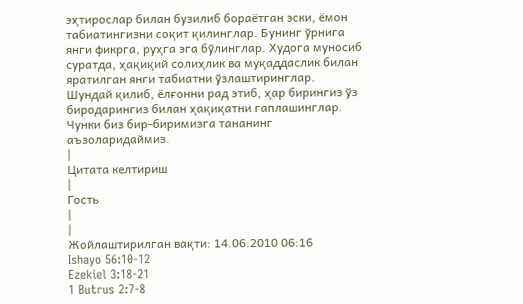эҳтирослар билан бузилиб бораётган эски, ёмон табиатингизни соқит қилинглар. Бунинг ўрнига янги фикрга, руҳга эга бўлинглар. Худога муносиб суратда, ҳақиқий солиҳлик ва муқаддаслик билан яратилган янги табиатни ўзлаштиринглар.
Шундай қилиб, ёлғонни рад этиб, ҳар бирингиз ўз биродарингиз билан ҳақиқатни гаплашинглар. Чунки биз бир-биримизга тананинг аъзоларидаймиз.
|
Цитата келтириш
|
Гость
|
|
Жойлаштирилган вақти: 14.06.2010 06:16
Ishayo 56:10-12
Ezekiel 3:18-21
1 Butrus 2:7-8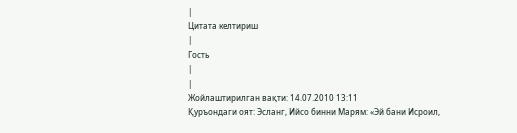|
Цитата келтириш
|
Гость
|
|
Жойлаштирилган вақти: 14.07.2010 13:11
Қуръондаги оят: Эсланг, Ийсо бинни Марям: «Эй бани Исроил,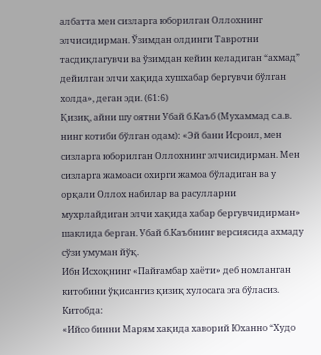албатта мен сизларга юборилган Оллохнинг элчисидирман. Ўзимдан олдинги Тавротни тасдиқлагувчи ва ўзимдан кейин келадиган “ахмад” дейилган элчи хақида хушхабар бергувчи бўлган холда», деган эди. (61:6)
Қизиқ, айни шу оятни Убай б.Каъб (Мухаммад с.а.в. нинг котиби бўлган одам): «Эй бани Исроил, мен сизларга юборилган Оллохнинг элчисидирман. Мен сизларга жамоаси охирги жамоа бўладиган ва у орқали Оллох набилар ва расулларни мухрлайдиган элчи хақида хабар бергувчидирман» шаклида берган. Убай б.Каъбнинг версиясида ахмаду сўзи умуман йўқ.
Ибн Исхоқнинг «Пайғамбар хаёти» деб номланган китобини ўқисангиз қизиқ хулосага эга бўласиз. Китобда:
«Ийсо бинни Марям хақида хаворий Юханно “Худо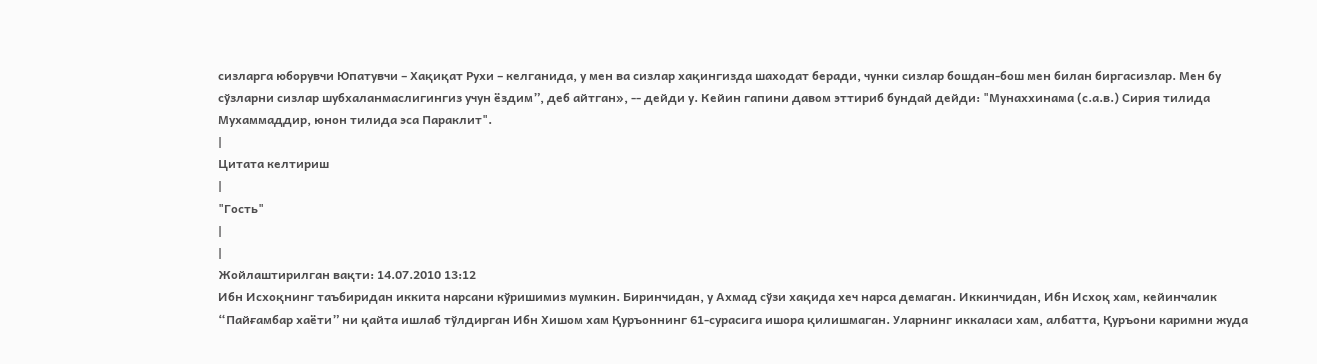сизларга юборувчи Юпатувчи – Хақиқат Рухи – келганида, у мен ва сизлар хақингизда шаходат беради, чунки сизлар бошдан-бош мен билан биргасизлар. Мен бу сўзларни сизлар шубхаланмаслигингиз учун ёздим”, деб айтган», -- дейди у. Кейин гапини давом эттириб бундай дейди: "Мунаххинама (с.а.в.) Сирия тилида Мухаммаддир, юнон тилида эса Параклит".
|
Цитата келтириш
|
"Гость"
|
|
Жойлаштирилган вақти: 14.07.2010 13:12
Ибн Исхоқнинг таъбиридан иккита нарсани кўришимиз мумкин. Биринчидан, у Ахмад сўзи хақида хеч нарса демаган. Иккинчидан, Ибн Исхоқ хам, кейинчалик “Пайғамбар хаёти” ни қайта ишлаб тўлдирган Ибн Хишом хам Қуръоннинг 61-сурасига ишора қилишмаган. Уларнинг иккаласи хам, албатта, Қуръони каримни жуда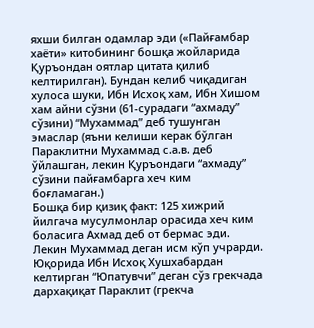яхши билган одамлар эди («Пайғамбар хаёти» китобининг бошқа жойларида Қуръондан оятлар цитата қилиб келтирилган). Бундан келиб чиқадиган хулоса шуки, Ибн Исхоқ хам, Ибн Хишом хам айни сўзни (61-сурадаги “ахмаду” сўзини) “Мухаммад” деб тушунган эмаслар (яъни келиши керак бўлган Параклитни Мухаммад с.а.в. деб ўйлашган, лекин Қуръондаги “ахмаду” сўзини пайғамбарга хеч ким боғламаган.)
Бошқа бир қизиқ факт: 125 хижрий йилгача мусулмонлар орасида хеч ким боласига Ахмад деб от бермас эди. Лекин Мухаммад деган исм кўп учрарди.
Юқорида Ибн Исхоқ Хушхабардан келтирган “Юпатувчи” деган сўз грекчада дархақиқат Параклит (грекча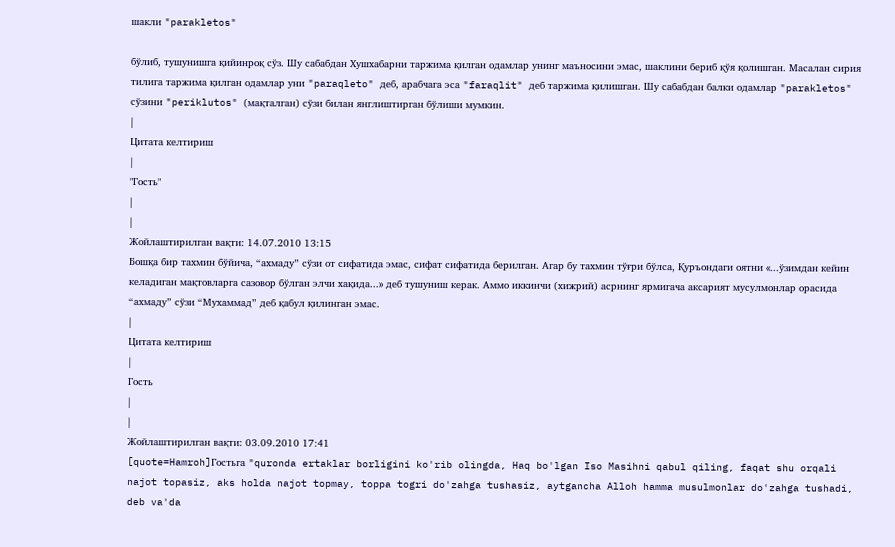шакли "parakletos"

бўлиб, тушунишга қийинроқ сўз. Шу сабабдан Хушхабарни таржима қилган одамлар унинг маъносини эмас, шаклини бериб қўя қолишган. Масалан сирия тилига таржима қилган одамлар уни "paraqleto" деб, арабчага эса "faraqlit" деб таржима қилишган. Шу сабабдан балки одамлар "parakletos" сўзини "periklutos" (мақталган) сўзи билан янглиштирган бўлиши мумкин.
|
Цитата келтириш
|
"Гость"
|
|
Жойлаштирилган вақти: 14.07.2010 13:15
Бошқа бир тахмин бўйича, “ахмаду” сўзи от сифатида эмас, сифат сифатида берилган. Агар бу тахмин тўғри бўлса, Қуръондаги оятни «...ўзимдан кейин келадиган мақтовларга сазовор бўлган элчи хақида...» деб тушуниш керак. Аммо иккинчи (хижрий) асрнинг ярмигача аксарият мусулмонлар орасида “ахмаду” сўзи “Мухаммад” деб қабул қилинган эмас.
|
Цитата келтириш
|
Гость
|
|
Жойлаштирилган вақти: 03.09.2010 17:41
[quote=Hamroh]Гостьга "quronda ertaklar borligini ko'rib olingda, Haq bo'lgan Iso Masihni qabul qiling, faqat shu orqali najot topasiz, aks holda najot topmay, toppa togri do'zahga tushasiz, aytgancha Alloh hamma musulmonlar do'zahga tushadi, deb va'da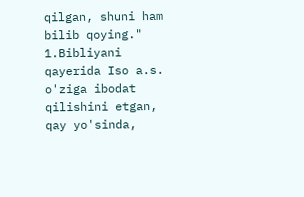qilgan, shuni ham bilib qoying."
1.Bibliyani qayerida Iso a.s. o'ziga ibodat qilishini etgan, qay yo'sinda,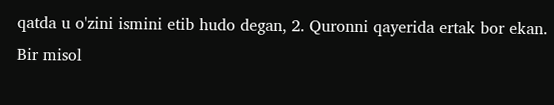qatda u o'zini ismini etib hudo degan, 2. Quronni qayerida ertak bor ekan. Bir misol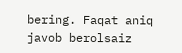bering. Faqat aniq javob berolsaiz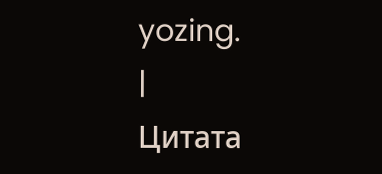yozing.
|
Цитата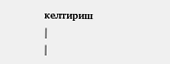келтириш
|
|